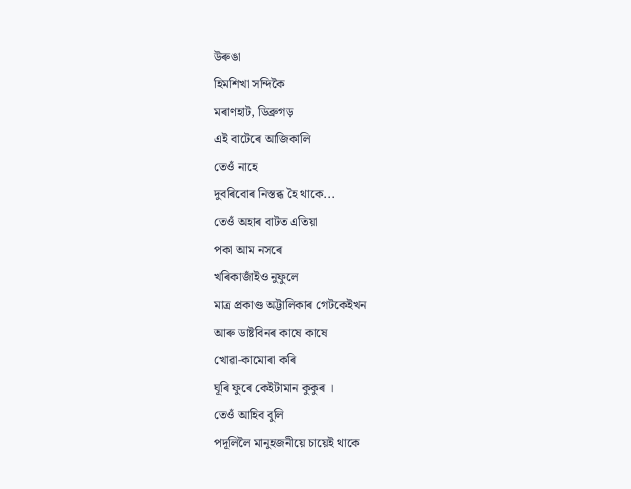উৰুঙা
হিমশিখা সন্দিকৈ
মৰাণহাট, ডিব্ৰুগড়
এই বাটেৰে আজিকালি
তেওঁ নাহে
দুবৰিবোৰ নিস্তব্ধ হৈ থাকে...
তেওঁ অহাৰ বাটত এতিয়া
পকা আম নসৰে
খৰিকাজাঁইও নুফুলে
মাত্ৰ প্ৰকাণ্ড অট্টালিকাৰ গেটকেইখন
আৰু ডাষ্টবিনৰ কাষে কাষে
খোৱা-কামোৰা কৰি
ঘূৰি ফুৰে কেইটামান কুকুৰ ।
তেওঁ আহিব বুলি
পদূলিলৈ মানুহজনীয়ে চায়েই থাকে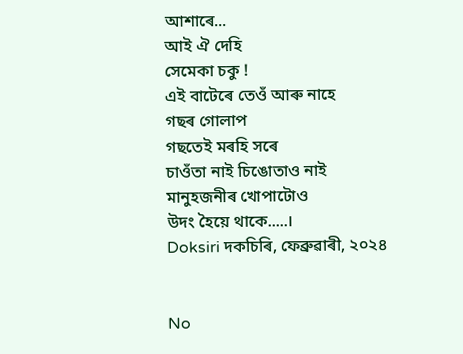আশাৰে...
আই ঐ দেহি
সেমেকা চকু !
এই বাটেৰে তেওঁ আৰু নাহে
গছৰ গোলাপ
গছতেই মৰহি সৰে
চাওঁতা নাই চিঙোতাও নাই
মানুহজনীৰ খোপাটোও
উদং হৈয়ে থাকে.....।
Doksiri দকচিৰি, ফেব্ৰুৱাৰী, ২০২৪


No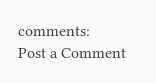comments:
Post a Comment